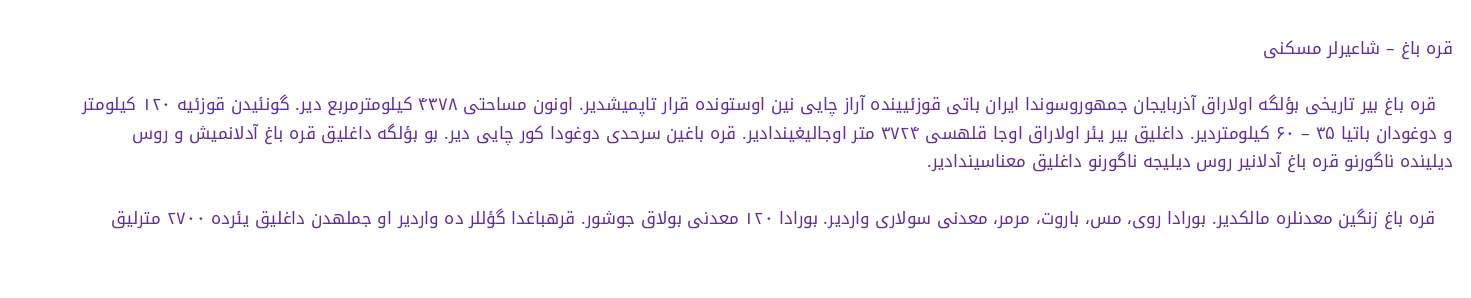قره باغ – شاعیرلر مسکنی

   قره باغ بیر تاریخی بؤلگه اولاراق آذربایجان جمهوروسوندا ایران باتی قوزئیینده آراز چایی نین اوستونده قرار تاپمیشدیر. اونون مساحتی ۴۳۷۸ کیلومترمربع دیر. گونئیدن قوزئیه ۱۲۰ کیلومتر و دوغودان باتیا ۳۵ – ۶۰ کیلومتردیر. داغلیق بیر یئر اولاراق اوجا قلهسی ۳۷۲۴ متر اوجالیغیندادیر. قره باغین سرحدی دوغودا کور چایی دیر. بو بؤلگه داغلیق قره باغ آدلانمیش و روس دیلینده ناگورنو قره باغ آدلانیر روس دیلیجه ناگورنو داغلیق معناسیندادیر.

   قره باغ زنگین معدنلره مالکدیر. بورادا روی، مس، باروت، مرمر، معدنی سولاری واردیر. بورادا ۱۲۰ معدنی بولاق جوشور. قرهباغدا گؤللر ده واردیر او جملهدن داغلیق یئرده ۲۷۰۰ مترلیق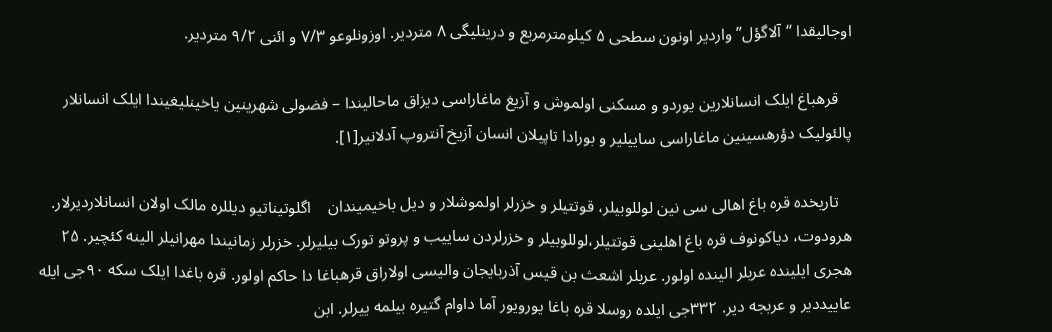اوجالیقدا “آلاگؤل” واردیر اونون سطحی ۵ کیلومترمربع و درینلیگی ۸ متردیر. اوزونلوعو ۷/۳ و ائنی ۹/۲ متردیر.

   قرهباغ ایلک انسانلارین یوردو و مسکنی اولموش و آزیغ ماغاراسی دیزاق ماحالیندا – فضولی شهرینین یاخینلیغیندا ایلک انسانلار پالئولیک دؤرهسینین ماغاراسی ساییلیر و بورادا تاپیلان انسان آزیخ آنتروپ آدلانیر[۱].

   تاریخده قره باغ اهالی سی نین لوللوبیلر، قوتتیلر و خزرلر اولموشلار و دیل باخیمیندان    اگلوتیناتیو دیللره مالک اولان انسانلاردیرلار. هرودوت، دیاکونوف قره باغ اهلینی قوتتیلر،لوللوبیلر و خزرلردن ساییب و پروتو تورک بیلیرلر. خزرلر زمانیندا مهرانیلر الینه کئچیر. ۲۵ هجری ایلینده عربلر الینده اولور. عربلر اشعث بن قیس آذربایجان والیسی اولاراق قرهباغا دا حاکم اولور. قره باغدا ایلک سکه ۹۰جی ایله عاییددیر و عربجه دیر. ۳۳۲جی ایلده روسلا قره باغا یورویور آما داوام گتیره بیلمه ییرلر. ابن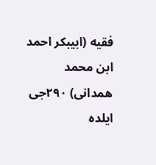فقیه (ابیبکر احمد ابن محمد همدانی) ۲۹۰جی ایلده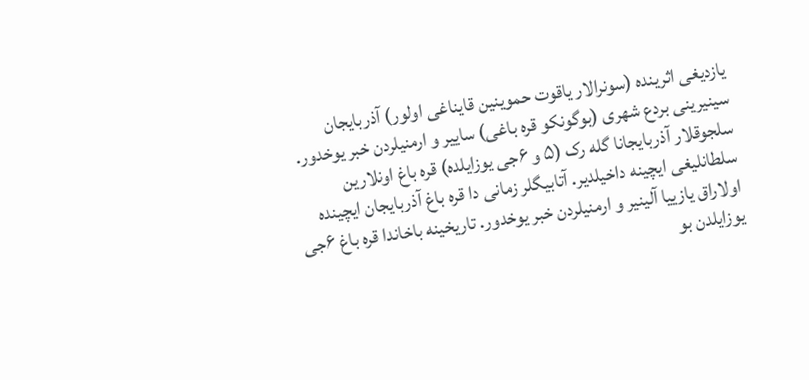یازدیغی اثرینده (سونرالار یاقوت حموینین قایناغی اولور) آذربایجان سینیرینی بردع شهری (بوگونکو قره باغی) ساییر و ارمنیلردن خبر یوخدور. سلجوقلار آذربایجانا گله رک (۵ و ۶جی یوزایلده) قره باغ اونلارین سلطانلیغی ایچینه داخیلدیر. آتابیگلر زمانی دا قره باغ آذربایجان ایچینده اولاراق یازییا آلینیر و ارمنیلردن خبر یوخدور. تاریخینه باخاندا قره باغ ۶جی یوزایلدن بو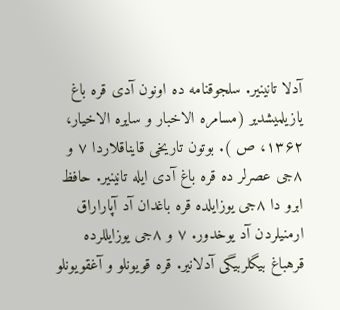آدلا تانینیر. سلجوقنامه ده اونون آدی قره باغ یازیلمیشدیر (مسامره الاخبار و سایره الاخیار، ۱۳۶۲، ص ). بوتون تاریخی قایناقلاردا ۷ و ۸جی عصرلر ده قره باغ آدی ایله تانینیر. حافظ ابرو دا ۸جی یوزایلده قره باغدان آد آپاراراق ارمنیلردن آد یوخدور. ۷ و ۸جی یوزایللرده قرهباغ بیگلربیگی آدلانیر. قره قویونلو و آغقویونلو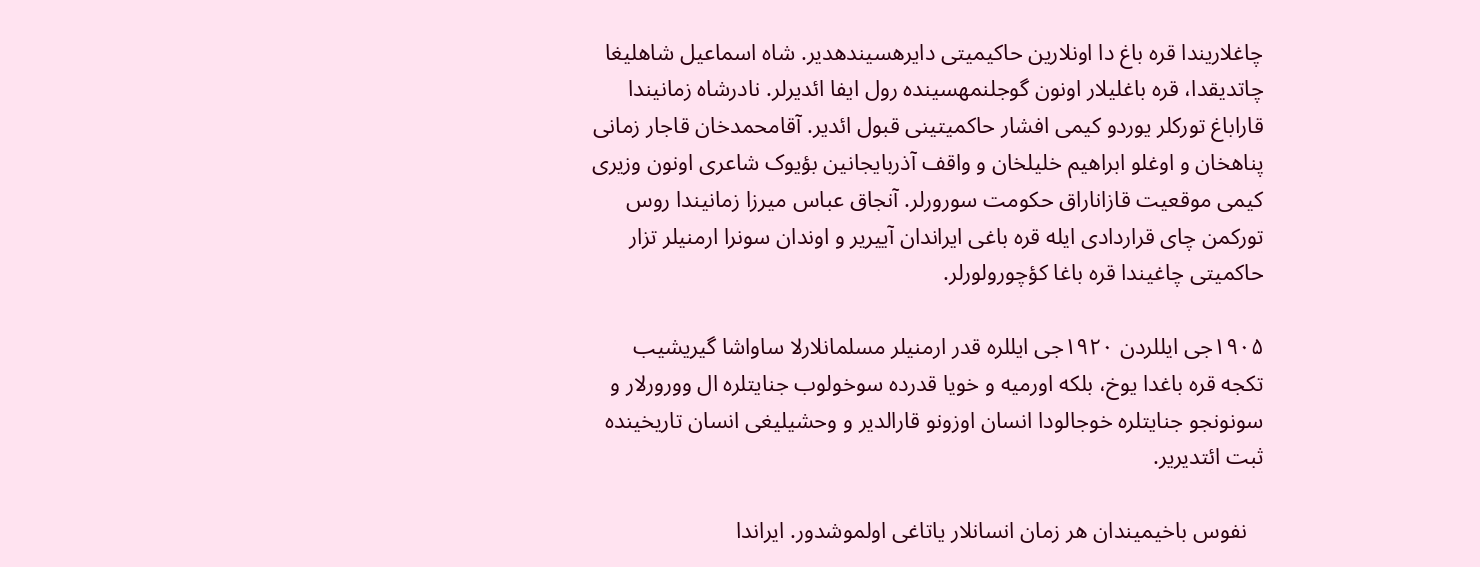چاغلاریندا قره باغ دا اونلارین حاکیمیتی دایرهسیندهدیر. شاه اسماعیل شاهلیغا چاتدیقدا، قره باغلیلار اونون گوجلنمهسینده رول ایفا ائدیرلر. نادرشاه زمانیندا قاراباغ تورکلر یوردو کیمی افشار حاکمیتینی قبول ائدیر. آقامحمدخان قاجار زمانی پناهخان و اوغلو ابراهیم خلیلخان و واقف آذربایجانین بؤیوک شاعری اونون وزیری کیمی موقعیت قازاناراق حکومت سورورلر. آنجاق عباس میرزا زمانیندا روس تورکمن چای قراردادی ایله قره باغی ایراندان آییریر و اوندان سونرا ارمنیلر تزار حاکمیتی چاغیندا قره باغا کؤچورولورلر.

۱۹۰۵جی ایللردن ۱۹۲۰جی ایللره قدر ارمنیلر مسلمانلارلا ساواشا گیریشیب تکجه قره باغدا یوخ، بلکه اورمیه و خویا قدرده سوخولوب جنایتلره ال وورورلار و سونونجو جنایتلره خوجالودا انسان اوزونو قارالدیر و وحشیلیغی انسان تاریخینده ثبت ائتدیریر.

   نفوس باخیمیندان هر زمان انسانلار یاتاغی اولموشدور. ایراندا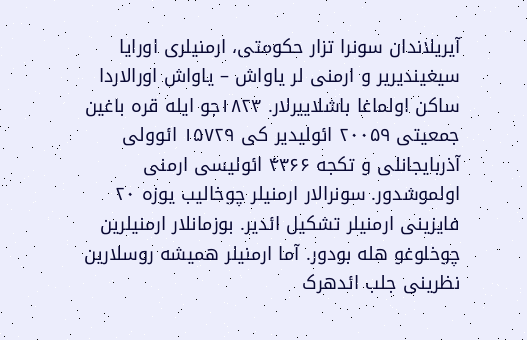آیریلاندان سونرا تزار حکومتی، ارمنیلری اورایا سیغیندیریر و ارمنی لر یاواش – یاواش اورالاردا ساکن اولماغا باشلاییرلار. ۱۸۲۳جو ایله قره باغین جمعیتی ۲۰۰۵۹ ائولیدیر کی ۱۵۷۲۹ ائوولی آذربایجانلی و تکجه ۴۳۶۶ ائولیسی ارمنی اولموشدور. سونرالار ارمنیلر چوخالیب یوزه ۲۰ فایزینی ارمنیلر تشکیل ائدیر. بوزمانلار ارمنیلرین چوخلوغو هله بودور. آما ارمنیلر همیشه روسلارین نظرینی جلب ائدهرک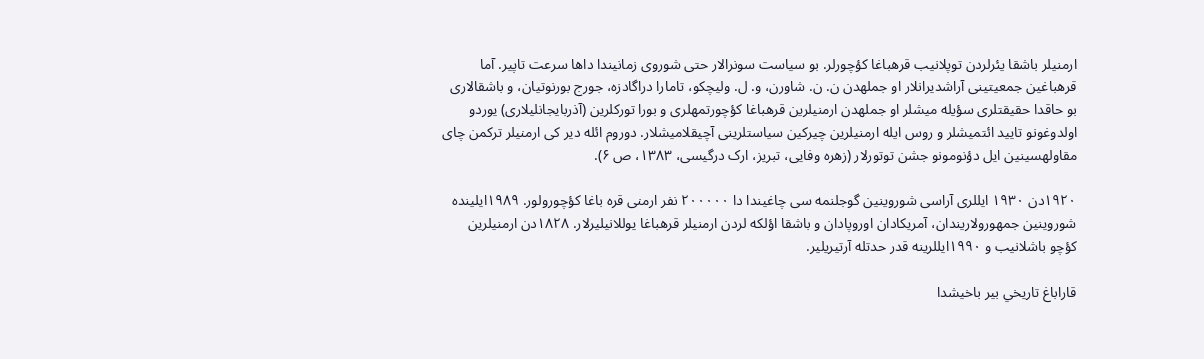ارمنیلر باشقا یئرلردن توپلانیب قرهباغا کؤچورلر. بو سیاست سونرالار حتی شوروی زمانیندا داها سرعت تاپیر. آما قرهباغین جمعیتینی آراشدیرانلار او جملهدن ن. ن. شاورن، و. ل. ولیچکو، تامارا دراگادزه، جورج بورنوتیان، و باشقالاری بو حاقدا حقیقتلری سؤیله میشلر او جملهدن ارمنیلرین قرهباغا کؤچورتمهلری و بورا تورکلرین (آذربایجانلیلاری) یوردو اولدوغونو تایید ائتمیشلر و روس ایله ارمنیلرین چیرکین سیاستلرینی آچیقلامیشلار. دوروم ائله دیر کی ارمنیلر ترکمن چای مقاولهسینین ایل دؤنومونو جشن توتورلار (زهره وفایی، تبریز، ارک درگیسی، ۱۳۸۳، ص ۶).

۱۹۲۰دن ۱۹۳۰ ایللری آراسی شوروینین گوجلنمه سی چاغیندا دا ۲۰۰۰۰۰ نفر ارمنی قره باغا کؤچورولور. ۱۹۸۹ایلینده شوروینین جمهورولاریندان، آمریکادان اوروپادان و باشقا اؤلکه لردن ارمنیلر قرهباغا یوللانیلیرلار. ۱۸۲۸دن ارمنیلرین کؤچو باشلانیب و ۱۹۹۰ایللرینه قدر حدتله آرتیریلیر.

قاراباغ تاريخي بير باخيشدا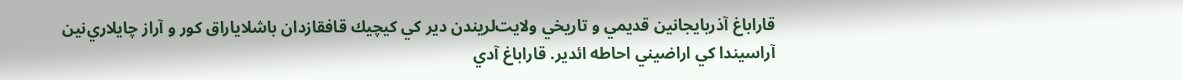قاراباغ آذربايجانين قديمي و تاريخي ولايت‌لريندن دير كي كيچيك قافقازدان باشلاياراق كور و آراز چايلاري‌نين آراسيندا كي اراضيني احاطه ائدير. قاراباغ آدي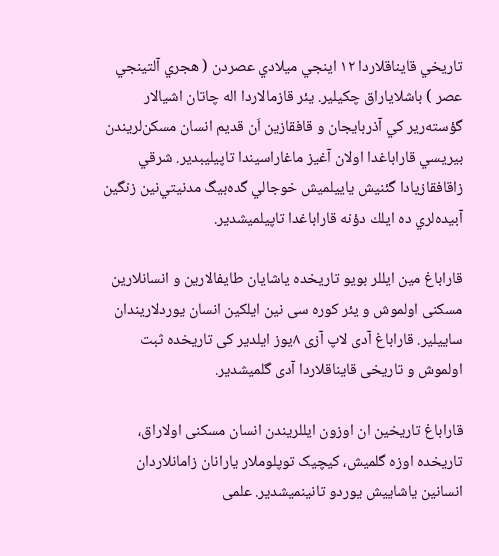تاريخي قايناقلاردا ۱۲ اينجي ميلادي عصردن ( هجري آلتينجي عصر ) باشلاياراق چكيلير. يئر قازمالاردا اله چاتان اشيالار گؤسته‌رير كي آذربايجان و قافقازين اَن قديم انسان مسكن‌لريندن بيريسي قاراباغدا اولان آغيز ماغاراسيندا تاپيليبدير. شرقي زاقافقازيادا گئنيش ياييلميش خوجالي گده‌بيگ مدنيتي‌نين زنگين آبيده‌لري ده ايلك دؤنه قاراباغدا تاپيلميشدير.

قاراباغ مین ایللر بویو تاریخده یاشایان طایفالارین و انسانلارین مسکنی اولموش و یئر کوره سی نین ایلکین انسان یوردلاریندان ساییلیر. قاراباغ آدی لاپ آزی ۸یوز ایلدیر کی تاریخده ثبت اولموش و تاریخی قایناقلاردا آدی گلمیشدیر.

قاراباغ تاریخین ان اوزون ایللریندن انسان مسکنی اولاراق، تاریخده اوزه گلمیش، کیچیک توپلوملار یارانان زامانلاردان انسانین یاشاییش یوردو تانینمیشدیر. علمی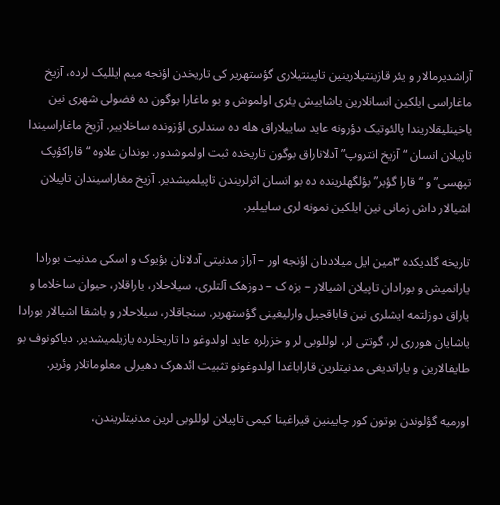آراشدیرمالار و یئر قازینتیلارینین تاپینتیلاری گؤستهریر کی تاریخدن اؤنجه میم ایللیک لرده، آزیخ ماغاراسی ایلکین انسانلارین یاشاییش یئری اولموش و بو ماغارا بوگون ده فضولی شهری نین یاخینلیقلاریندا پالئوتیک دؤرونه عاید ساییلاراق هله ده سندلری اؤزونده ساخلاییر. آزیخ ماغاراسیندا تاپیلان انسان “آزیخ انتروپ” آدلاناراق بوگون تاریخده ثبت اولموشدور. بوندان علاوه “قاراکؤپک تپهسی” و “قارا گؤبر” بؤلگهلرینده ده بو انسان اثرلریندن تاپیلمیشدیر. آزیخ مغاراسیندان تاپیلان اشیالار داش زمانی نین ایلکین نمونه لری ساییلیر.

تاریخه گلدیکده ۳مین ایل میلاددان اؤنجه اور – آراز مدنیتی آدلانان بؤیوک و اسکی مدنیت بورادا یارانمیش و بورادان تاپیلان اشیالار – بزه ک – دوزهک آلتلری، سیلاحلار، یاراقلار، حیوان ساخلاما و یاراق دوزلتمه ایشلری نین قاباقجیل وارلیغینی گؤستهریر. سنجاقلار، سیلاحلار و باشقا اشیالار بورادا یاشایان هورری لر، گوتتی لر، لوللوبی لر و خزرلره عاید اولدوغو دا تاریخلرده یازیلمیشدیر. دیاکونوف بو طایفالارین و یاراتدیغی مدنیتلرین قاراباغدا اولدوغونو تثبیت ائدهرک دهیرلی معلوماتلار وئریر.

اورمیه گؤلوندن بوتون کور چایینین قیراغینا کیمی تاپیلان لوللوبی لرین مدنیتلریندن،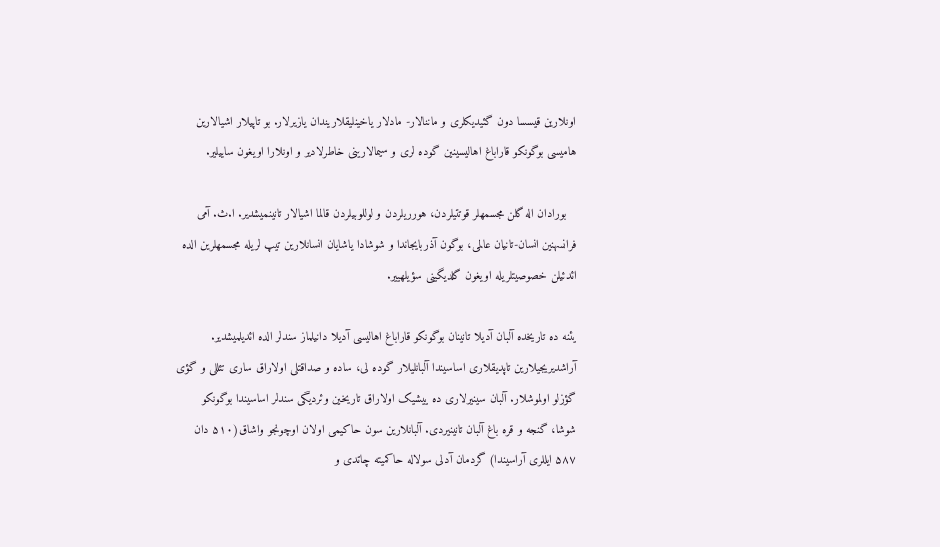اونلارین قیسسا دون گئیدیکلری و ماننالار- مادلار یاخینلیقلاریندان یازیرلار. بو تاپیلار اشیالارین هامیسی بوگونکو قاراباغ اهالیسینین گوده لری و سیمالارینی خاطرلادیر و اونلارا اویغون ساییلیر.

   بورادان اله گلن مجسمهلر قوتتیلردن، هورریلردن و لوللوبیلردن قالما اشیالار تانینمیشدیر. ا.ث. آمی فرانسهنین انسان-تانیان عالمی، بوگون آذربایجاندا و شوشادا یاشایان انسانلارین تیپ لریله مجسمهلرین الده ائدئیلن خصوصیتلریله اویغون گلدیگینی سؤیلهییر.

یئنه ده تاریخده آلبان آدیلا تانینان بوگونکو قاراباغ اهالیسی آدیلا دانیلماز سندلر الده ائدیلمیشدیر. آراشدیریجیلارین تاپدیقلاری اساسیندا آلبانلیلار گوده لی، ساده و صداقتلی اولاراق ساری تئللی و گؤی گؤزلو اولموشلار. آلبان سینیرلاری ده ییشیک اولاراق تاریخین وئردیگی سندلر اساسیندا بوگونکو شوشا، گنجه و قره باغ آلبان تانینیردی. آلبانلارین سون حاکیمی اولان اوچونجو واشاق(۵۱۰ دان ۵۸۷ ایللری آراسیندا) گردمان آدلی سولاله حاکمیته چاتدی و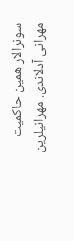سونرالار همین حاکمیت مهرانی آدلاندی. مهرانیلرین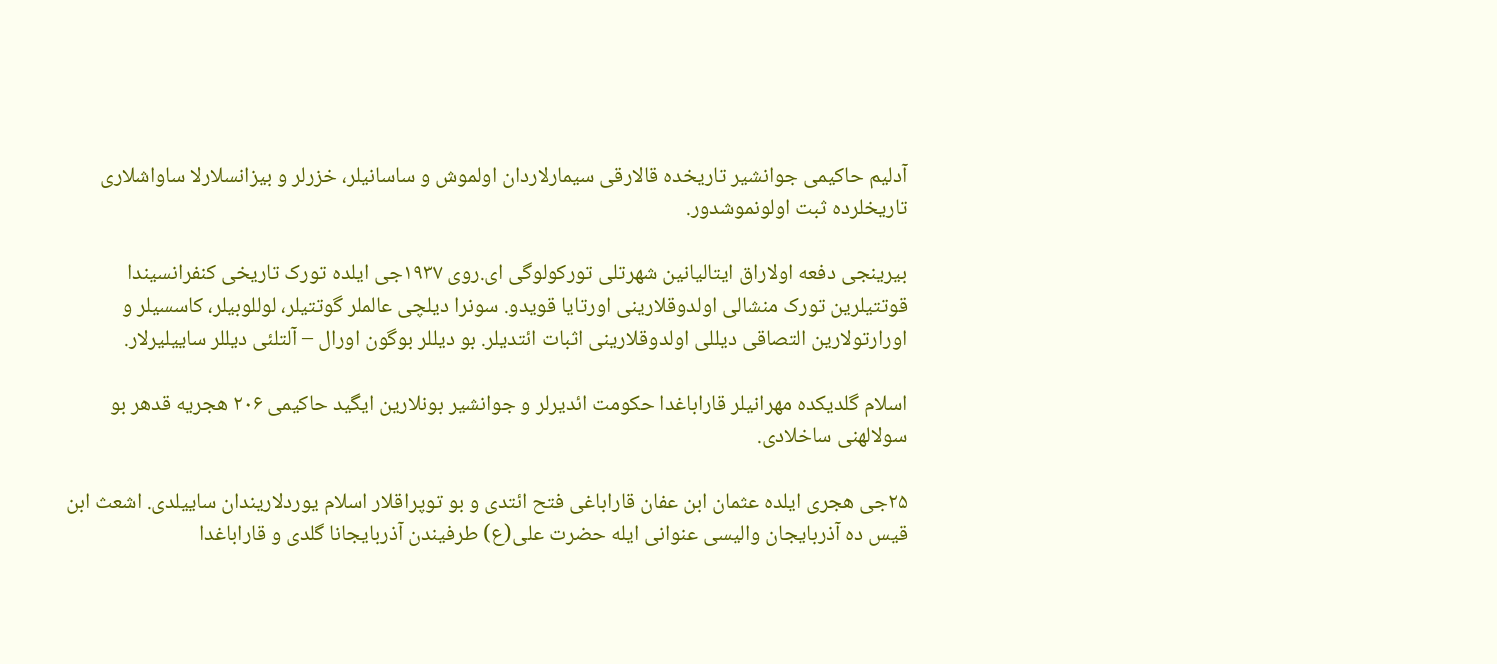آدلیم حاکیمی جوانشیر تاریخده قالارقی سیمارلاردان اولموش و ساسانیلر، خزرلر و بیزانسلارلا ساواشلاری تاریخلرده ثبت اولونموشدور.

بیرینجی دفعه اولاراق ایتالیانین شهرتلی تورکولوگی ای.روی ۱۹۳۷جی ایلده تورک تاریخی کنفرانسیندا قوتتیلرین تورک منشالی اولدوقلارینی اورتایا قویدو. سونرا دیلچی عالملر گوتتیلر، لوللوبیلر، کاسسیلر و اورارتولارین التصاقی دیللی اولدوقلارینی اثبات ائتدیلر. بو دیللر بوگون اورال – آلتلئی دیللر ساییلیرلار.

اسلام گلدیکده مهرانیلر قاراباغدا حکومت ائدیرلر و جوانشیر بونلارین ایگید حاکیمی ۲۰۶ هجریه قدهر بو سولالهنی ساخلادی.

۲۵جی هجری ایلده عثمان ابن عفان قاراباغی فتح ائتدی و بو توپراقلار اسلام یوردلاریندان ساییلدی. اشعث ابن قیس ده آذربایجان والیسی عنوانی ایله حضرت علی(ع) طرفیندن آذربایجانا گلدی و قاراباغدا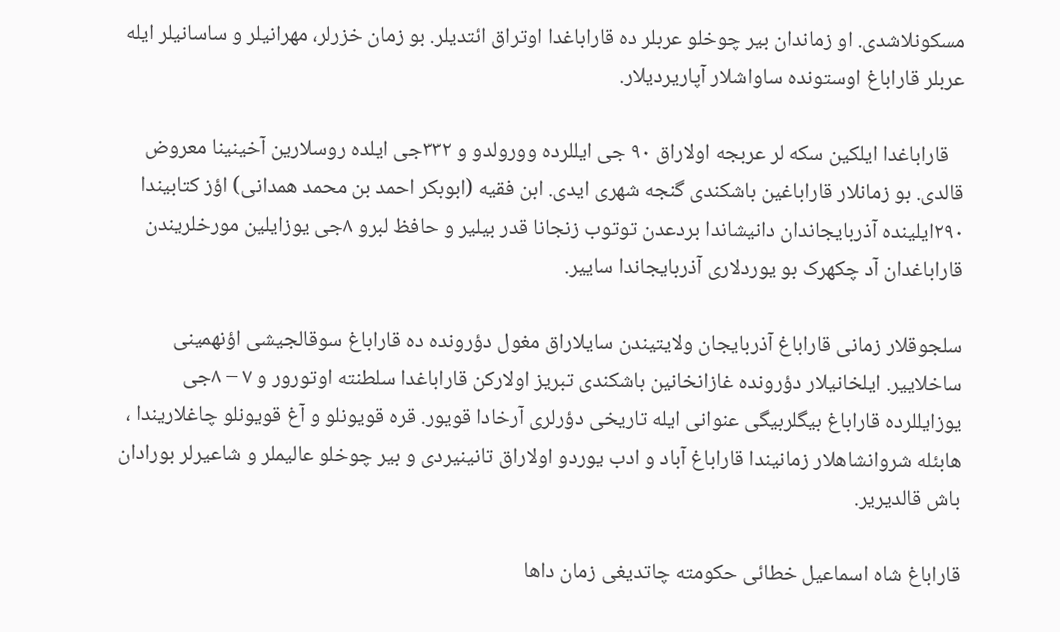مسکونلاشدی. او زماندان بیر چوخلو عربلر ده قاراباغدا اوتراق ائتدیلر. بو زمان خزرلر، مهرانیلر و ساسانیلر ایله عربلر قاراباغ اوستونده ساواشلار آپاریردیلار.

   قاراباغدا ایلکین سکه لر عربجه اولاراق ۹۰ جی ایللرده وورولدو و ۳۳۲جی ایلده روسلارین آخینینا معروض قالدی. بو زمانلار قاراباغین باشکندی گنجه شهری ایدی. ابن فقیه (ابوبکر احمد بن محمد همدانی) اؤز کتابیندا ۲۹۰ایلینده آذربایجاندان دانیشاندا بردعدن توتوب زنجانا قدر بیلیر و حافظ لبرو ۸جی یوزایلین مورخلریندن قاراباغدان آد چکهرک بو یوردلاری آذربایجاندا ساییر.

سلجوقلار زمانی قاراباغ آذربایجان ولایتیندن سایلاراق مغول دؤرونده ده قاراباغ سوقالجیشی اؤنهمینی ساخلاییر. ایلخانیلار دؤرونده غازانخانین باشکندی تبریز اولارکن قاراباغدا سلطنته اوتورور و ۷ – ۸جی یوزایللرده قاراباغ بیگلربیگی عنوانی ایله تاریخی دؤرلری آرخادا قویور. قره قویونلو و آغ قویونلو چاغلاریندا ، هابئله شروانشاهلار زمانیندا قاراباغ آباد و ادب یوردو اولاراق تانینیردی و بیر چوخلو عالیملر و شاعیرلر بورادان باش قالدیریر.

قاراباغ شاه اسماعیل خطائی حکومته چاتدیغی زمان داها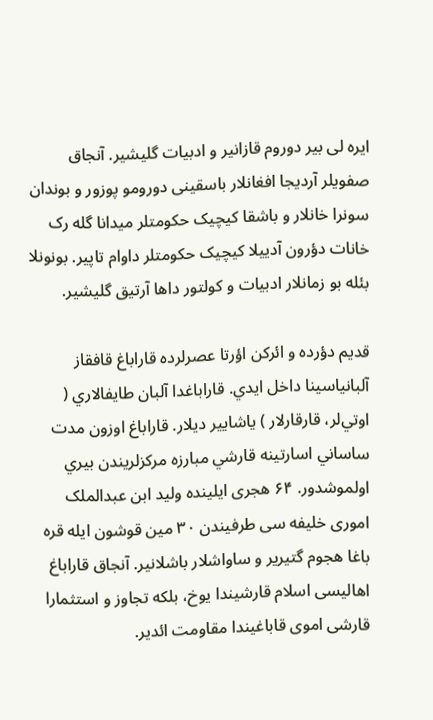ایره لی بیر دوروم قازانیر و ادبیات گلیشیر. آنجاق صفویلر آردیجا افغانلار باسقینی دورومو پوزور و بوندان سونرا خانلار و باشقا کیچیک حکومتلر میدانا گله رک خانات دؤرون آدییلا کیچیک حکومتلر داوام تاپیر. بونونلا بئله بو زمانلار ادبیات و کولتور داها آرتیق گلیشیر.

قديم دؤرده و ائركن اؤرتا عصرلرده قاراباغ قافقاز آلبانياسينا داخل ايدي. قاراباغدا آلبان طايفالاري ( اوتي‌لر، قارقارلار ) ياشايير ديلار. قاراباغ اوزون مدت ساساني اسارتينه قارشي مبارزه مركزلريندن بيري اولموشدور. ۶۴ هجری ایلینده ولید ابن عبدالملک اموری خلیفه سی طرفیندن ۳۰ مین قوشون ایله قره باغا هجوم گتیریر و ساواشلار باشلانیر. آنجاق قاراباغ اهالیسی اسلام قارشیندا یوخ، بلکه تجاوز و استثمارا قارشی اموی قاباغیندا مقاومت ائدیر.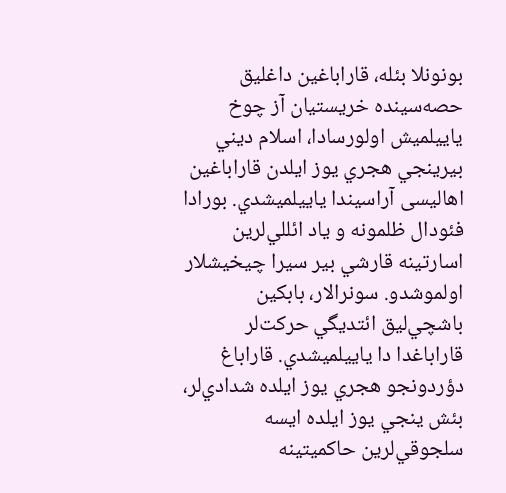بونونلا بئله، قاراباغين داغليق حصه‌سينده خريستيان آز چوخ ياييلمیش اولورسادا، اسلام ديني بيرينجي هجري يوز ايلد‌ن قاراباغين اهاليسی آراسيندا ياييلميشدي. بورادا فئودال ظلمونه و ياد ائللي‌لرين اسارتينه قارشي بير سيرا چيخيشلار اولموشدو. سونرالار، بابكين باشچي‌ليق ائتديگي حركت‌لر قاراباغدا دا ياييلميشدي. قاراباغ دؤردونجو هجري يوز ايلده شدادي‌لر، بئش ينجي يوز ايلده ايسه سلجوقي‌لرين حاكميتينه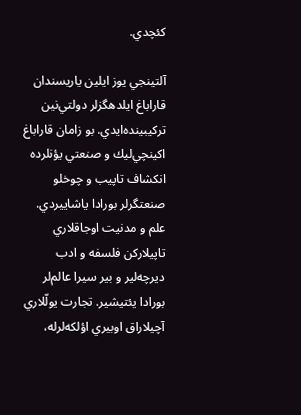كئچدي.

آلتينجي يوز ايلين ياريسندان قاراباغ ايلدهگزلر دولتي‌نين تركيبينده‌ايدي. بو زامان قاراباغ اكينچي‌ليك و صنعتي يؤنلرده انكشاف تاپيب و چوخلو صنعتگرلر بورادا ياشاييردي. علم و مدنيت اوجاقلاري تاپيلاركن فلسفه و ادب ديرچه‌لير و بير سيرا عالم‌لر بورادا يئتيشير. تجارت يولّلاري آچيلاراق اوبيري اؤلكه‌لرله،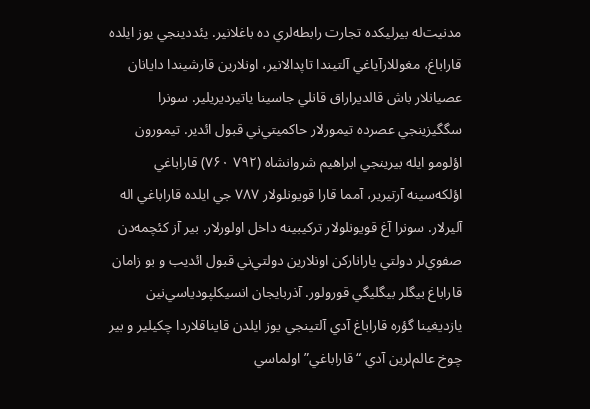مدنيت‌له بيرليكده تجارت رابطه‌لري ده باغلانير. يئددينجي يوز ايلده قاراباغ، مغوللارآياغي آلتيندا تاپدالانير، اونلارين قارشيندا دايانان عصيانلار باش قالديراراق قانلي جاسينا ياتيرديريلير. سونرا سگگيزينجي عصرده تيمورلار حاكميتي‌ني قبول ائدير. تيمورون اؤلومو ايله بيرينجي ابراهيم شروانشاه (۷۹۲ ۷۶۰) قاراباغي‌ اؤلكه‌سينه آرتيرير، آمما قارا قويونلولار ۷۸۷ جي ايلده قاراباغي اله آليرلار. سونرا آغ قويونلولار تركيبينه داخل اولورلار. بير آز كئچمه‌دن صفوي‌لر دولتي ياراناركن اونلارين دولتي‌ني قبول ائديب و بو زامان قاراباغ بيگلر بيگليگي قورولور. آذربايجان انسيكلپودياسي‌نين يازديغينا گؤره قاراباغ آدي آلتينجي يوز ايلدن قايناقلاردا چكيلير و بير چوخ عالم‌لرين آدي “قاراباغي” اولماسي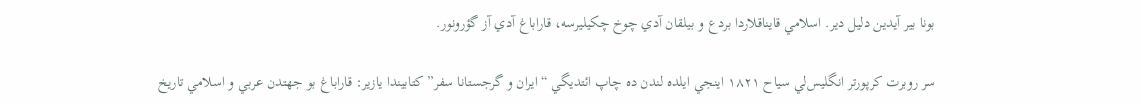بونا بير آيدين دليل دير. اسلامي قايناقلاردا بردع و بيلقان آدي چوخ چكيليرسه، قاراباغ آدي آز گؤرونور.

سر روبرت كرپورتر انگليس‌لي سياح ۱۸۲۱ اينجي ايلده لندن ده چاپ ائتديگي “ايران و گرجستانا سفر” كتابيندا يازير: قاراباغ بو جهتدن عربي و اسلامي تاريخ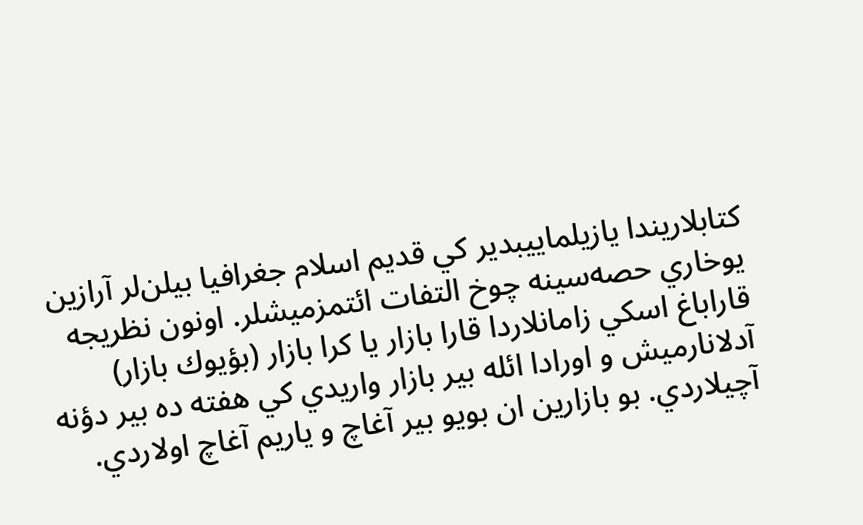كتابلاريندا يازيلماييبدير كي قديم اسلام جغرافيا بيلن‌لر آرازين يوخاري حصه‌سينه چوخ التفات ائتمزميشلر. اونون نظر‌يجه قاراباغ اسكي زامانلاردا قارا بازار يا كرا بازار (بؤيوك بازار) آدلانارميش و اورادا ائله بير بازار واريدي كي هفته ده بير دؤنه آچيلاردي. بو بازارين ان بويو بير آغاچ و ياريم آغاچ اولاردي.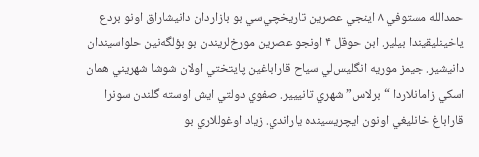حمدالله مستوفي ۸ اينجي عصرين تاريخچي‌سي بو بازاردان دانيشاراق اونو بردع ياخينليقيندا بيلير. ابن حوقل ۴ اونجو عصرين مورخ‌لريندن بو بؤلگه‌نين حلواسيندان دانيشير. جيمز موريه انگليس‌لي سياح قاراباغين پايتختي اولان شوشا شهريني همان اسكي زامانلاردا “برلاس” شهري تانييير. صفوي دولتي ايش اوسته گلندن سونرا قاراباغ خانليغي اونون ايچريسينده ياراندي. زياد اوغوللاري بو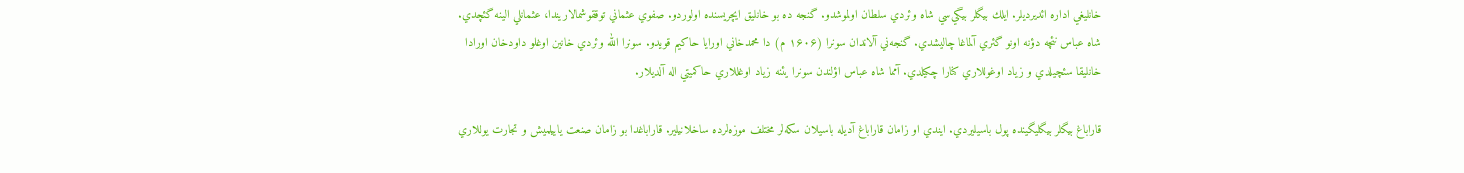خانليغي اداره ائديرديلر. ايلك بيگلر بيگي‌سي شاه وئردي سلطان اولموشدو. گنجه ده بو خانليق ايچريسنده اولوردو. صفوي عثماني توققوشمالاريندا، عثمانلي الينه گئچدي. شاه عباس نئچه دؤنه اونو گئري آلماغا چاليشدي. گنجه‌ني آلاندان سونرا (۱۶۰۶ م) دا محمدخاني اورايا حاكيم قويدو. سونرا الله وئردي خانين اوغلو داودخان اورادا خانليقا سئچيلدي و زياد اوغوللاري كنارا چكيلدي. آمما شاه عباس اؤلندن سونرا يئنه زياد اوغللاري حاكميتي اله آلديلار.

قاراباغ بيگلر بيگليگينده پول باسيليردي. ايندي او زامان قاراباغ آديله باسيلان سكه‌لر مختلف موزه‌لرده ساخلانيلير. قاراباغدا بو زامان صنعت ياييلميش و تجارت يوللاري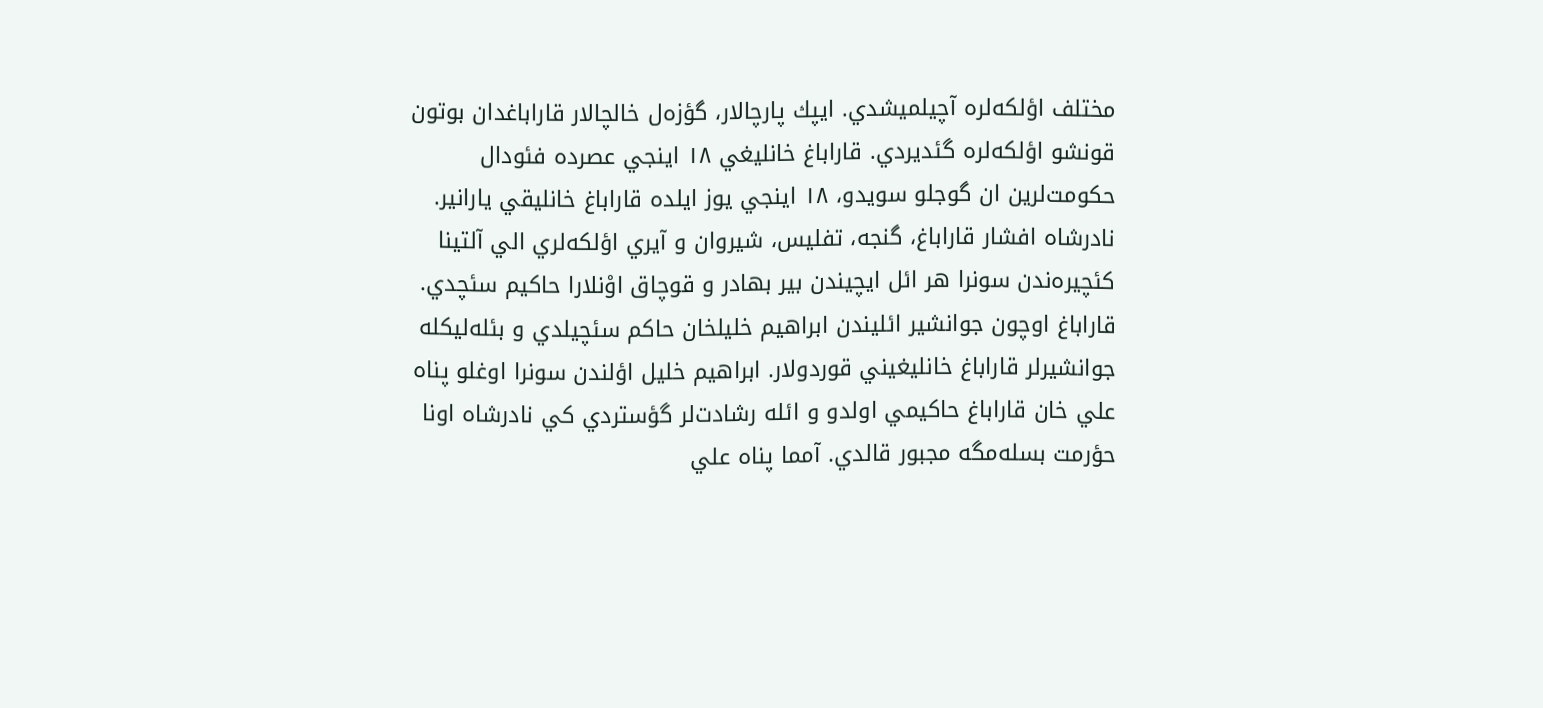مختلف اؤلكه‌لره آچيلميشدي. ايپك پارچالار، گؤزه‌ل خالچالار قاراباغدان بوتون قونشو اؤلكه‌لره گئديردي. قاراباغ خانليغي ۱۸ اينجي عصرده فئودال حكومت‌لرين ان گوجلو سويدو، ۱۸ اينجي يوز ايلده قاراباغ خانليقي يارانير. نادرشاه افشار قاراباغ، گنجه، تفليس، شيروان و آيري اؤلكه‌لري الي آلتينا كئچيره‌ندن سونرا هر ائل ايچيندن بير بهادر و قوچاق اوْنلارا حاكيم سئچدي. قاراباغ اوچون جوانشير ائليندن ابراهيم خليلخان حاكم سئچيلدي و بئله‌ليكله جوانشيرلر قاراباغ خانليغيني قوردولار. ابراهيم خليل اؤلندن سونرا اوغلو پناه علي خان قاراباغ حاكيمي اولدو و ائله رشادت‌لر گؤستردي كي نادرشاه اونا حؤرمت بسله‌مگه مجبور قالدي. آمما پناه علي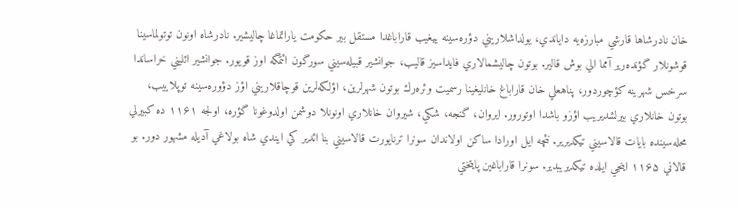خان نادرشاها قارشي مبارزه‌يه داياندي، يولداشلاريني دؤره‌سينه ييغيب قاراباغدا مستقل بير حكومت ياراتماغا چاليشير. نادرشاه اونون توتولماسينا قوشونلار گؤنده‌رير آمما الي بوش قالير. بوتون چاليشمالاري فايداسيز قاليب، جوانشير قبيله‌سيني سورگون ائتمگه اوز قويور. جوانشير ائليني خراساندا سرخس شهرينه كؤچوردور، پناهعلي خان قاراباغ خانليغينا رسميت وئره‌رك بوتون شهرلرين، اؤلكه‌لرين قوچاقلاريني اؤز دؤوره‌سينه توپلاييب، بوتون خانلاري بيرلشديريب اؤزو باشدا اوتورور. ايروان، گنجه، شكي، شيروان خانلاري اونونلا دوشمن اولدوغونا گؤره، اولجه ۱۱۶۱ ده كبيرلي محله‌سينده بايات قالاسيني تيكديرير. نئچه ايل اورادا ساكن اولاندان سونرا ترنايورت قالاسيني بنا ائدير كي ايندي شاه بولاغي آديله مشهور دور. بو قالاني ۱۱۶۵ اينجي ايلده تيكديريبدير. سونرا قاراباغين پايتختي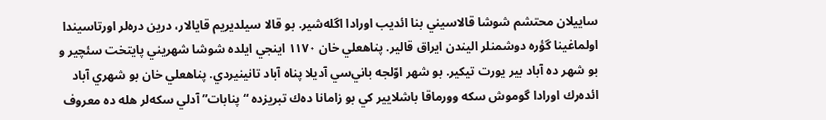ساييلان محتشم شوشا قالاسيني بنا ائديب اورادا اگله‌شير. بو قالا سيلديريم قايالار، درين دره‌لر اورتاسيندا اولماغينا گؤره دوشمنلر اليندن ايراق قالير. پناهعلي خان ۱۱۷۰ اينجي ايلده شوشا شهريني پايتخت سئچير و بو شهر ده آباد بير يورت تيكير. بو شهر اوّلجه باني‌سي آديلا پناه آباد تانينيردي. پناهعلي خان بو شهري آباد ائده‌رك اورادا گوموش سكه وورماقا باشلايير كي بو زامانا ده‌ك تبريزده “پنابات” آدلي سكه‌لر هله ده معروف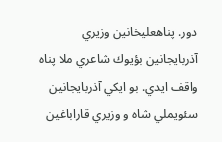دور. پناهعليخانين وزيري آذربايجانين بؤيوك شاعري ملا پناه واقف ايدي. بو ايكي آذربايجانين سئويملي شاه و وزيري قاراباغين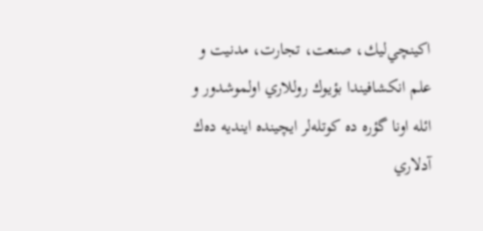اكينچي‌ليك، صنعت، تجارت، مدنيت و علم انكشافيندا بؤيوك روللاري اولموشدور و ائله اونا گؤره‌ ده كوتله‌لر ايچينده اينديه ‌ده‌ك آدلاري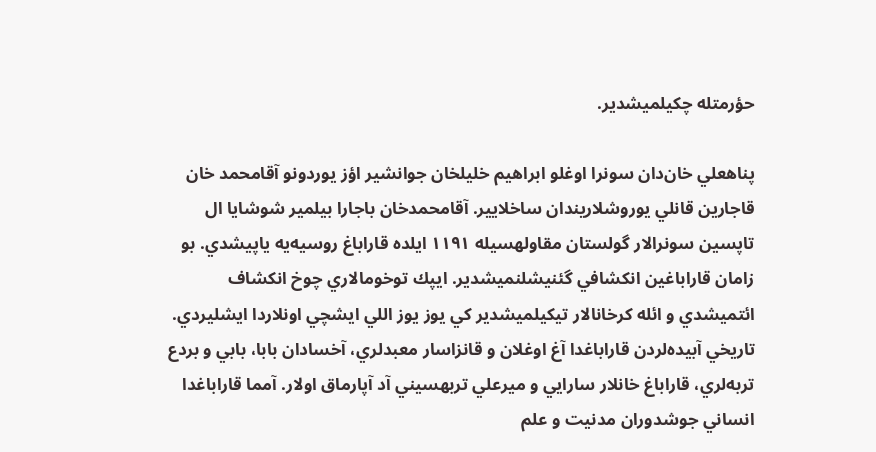حؤرمتله چكيلميشدير.

پناهعلي خان‌دان سونرا اوغلو ابراهيم خليلخان جوانشير اؤز يوردونو آقامحمد خان قاجارين قانلي يوروشلاريندان ساخلايير. آقامحمدخان باجارا بيلمير شوشايا ال تاپسين سونرالار گولستان مقاولهسيله ۱۱۹۱ ايلده قاراباغ روسيه‌يه ياپيشدي. بو زامان قاراباغين انكشافي گئنيشلنميشدير. ايپك توخومالاري چوخ انكشاف ائتميشدي و ائله كرخانالار تيكيلميشدير كي يوز يوز اللي ايشچي اونلاردا ايشليردي. تاريخي آبيده‌لردن قاراباغدا آغ اوغلان و قانزاسار معبدلري، آخسادان بابا، بابي و بردع تربه‌لري، قاراباغ خانلار سارايي و ميرعلي تربهسيني آد آپارماق اولار. آمما قاراباغدا انساني جوشدوران مدنيت و علم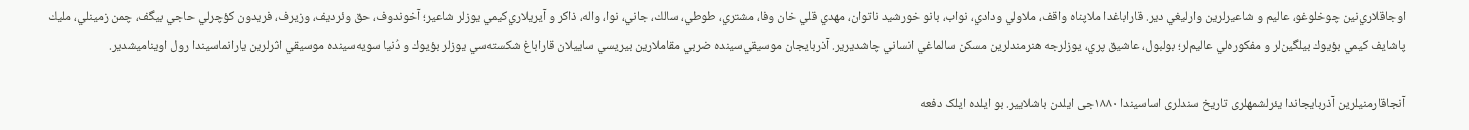اوجاقلاري‌نين چوخلوغو، عاليم و شاعيرلرين وارليغي دير. قاراباغدا ملاپناه واقف، ملاولي ودادي، نواب، بانو خورشيد ناتوان، مهدي قلي خان وفا، مشتري، طوطي، سالك، جاني، نوا، واله، ذاكر و آيريلاري‌كيمي يوزلر شاعير؛ آخوندوف، حق وئرديف، وزيرف، فريدون كؤچرلي حاجي بيگف، چمن زمينلي، مليك پاشايف كيمي بؤيوك بيلگين‌لر و مفكوره‌لي عاليم‌لر؛ بولبول، عاشيق پري، يوزلرجه هنرمندلرين مسكن سالماغي انساني چاشديرير. آذربايجان موسيقي‌سينده ضربي مقاملارين بيريسي ساييلان قاراباغ شكسته‌سي يوزلر بؤيوك و دُنيا سويه‌سينده موسيقي اثرلرين يارانماسيندا رول اويناميشدير.

آنجاقارمنیلرین آذربایجاندا یئرلشمهلری تاریخ سندلری اساسیندا ۱۸۸۰جی ایلدن باشلاییر. بو ایلده ایلک دفعه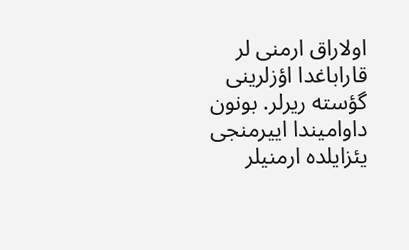اولاراق ارمنی لر قاراباغدا اؤزلرینی گؤسته ریرلر. بونون داوامیندا اییرمنجی یئزایلده ارمنیلر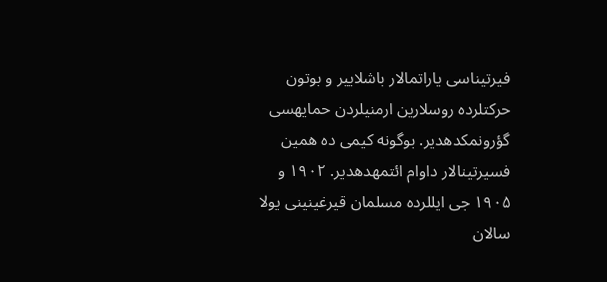فیرتیناسی یاراتمالار باشلاییر و بوتون حرکتلرده روسلارین ارمنیلردن حمایهسی گؤرونمکدهدیر. بوگونه کیمی ده همین فسیرتینالار داوام ائتمهدهدیر. ۱۹۰۲ و ۱۹۰۵ جی ایللرده مسلمان قیرغینینی یولا سالان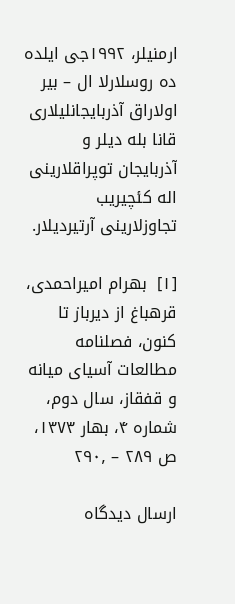ارمنیلر، ۱۹۹۲جی ایلده ده روسلارلا ال – بیر اولاراق آذربایجانلیلاری قانا بله دیلر و آذربایجان توپراقلارینی اله کئچیریب تجاوزلارینی آرتیردیلار.

[۱]  بهرام امیراحمدی، قرهباغ از دیرباز تا کنون، فصلنامه مطالعات آسیای میانه و قفقاز، سال دوم، شماره ۴، بهار ۱۳۷۳، ص ۲۸۹ – ۲۹۰٫

ارسال دیدگاه